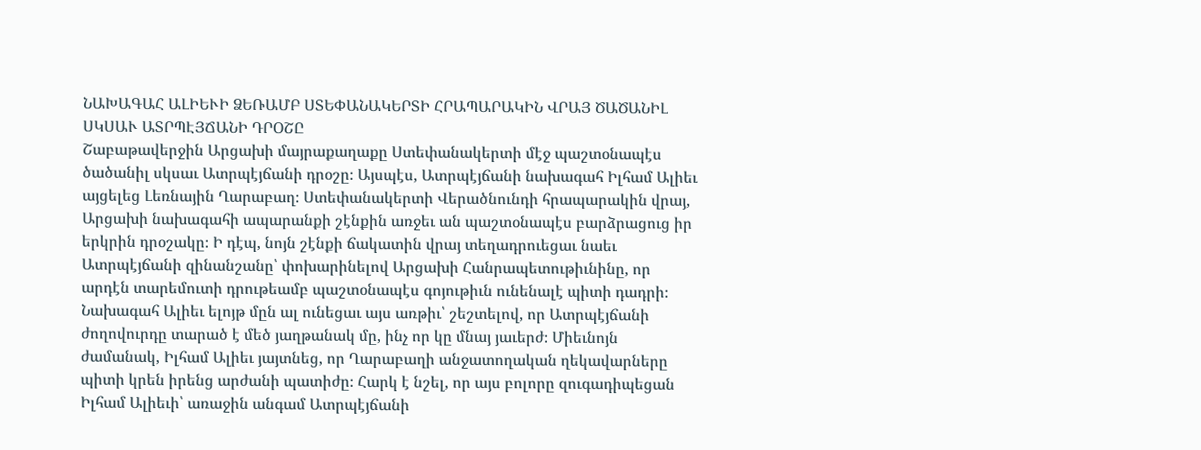ՆԱԽԱԳԱՀ ԱԼԻԵՒԻ ՁԵՌԱՄԲ ՍՏԵՓԱՆԱԿԵՐՏԻ ՀՐԱՊԱՐԱԿԻՆ ՎՐԱՅ ԾԱԾԱՆԻԼ ՍԿՍԱՒ ԱՏՐՊԷՅՃԱՆԻ ԴՐՕՇԸ
Շաբաթավերջին Արցախի մայրաքաղաքը Ստեփանակերտի մէջ պաշտօնապէս ծածանիլ սկսաւ Ատրպէյճանի դրօշը։ Այսպէս, Ատրպէյճանի նախագահ Իլհամ Ալիեւ այցելեց Լեռնային Ղարաբաղ։ Ստեփանակերտի Վերածնունդի հրապարակին վրայ, Արցախի նախագահի ապարանքի շէնքին առջեւ ան պաշտօնապէս բարձրացուց իր երկրին դրօշակը։ Ի դէպ, նոյն շէնքի ճակատին վրայ տեղադրուեցաւ նաեւ Ատրպէյճանի զինանշանը՝ փոխարինելով Արցախի Հանրապետութիւնինը, որ արդէն տարեմուտի դրութեամբ պաշտօնապէս գոյութիւն ունենալէ պիտի դադրի։
Նախագահ Ալիեւ ելոյթ մըն ալ ունեցաւ այս առթիւ՝ շեշտելով, որ Ատրպէյճանի ժողովուրդը տարած է մեծ յաղթանակ մը, ինչ որ կը մնայ յաւերժ։ Միեւնոյն ժամանակ, Իլհամ Ալիեւ յայտնեց, որ Ղարաբաղի անջատողական ղեկավարները պիտի կրեն իրենց արժանի պատիժը։ Հարկ է նշել, որ այս բոլորը զուգադիպեցան Իլհամ Ալիեւի՝ առաջին անգամ Ատրպէյճանի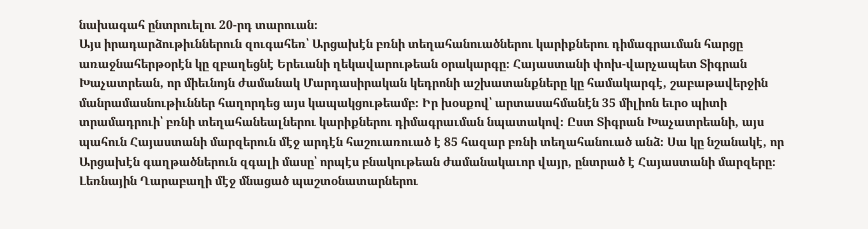նախագահ ընտրուելու 20-րդ տարուան։
Այս իրադարձութիւններուն զուգահեռ՝ Արցախէն բռնի տեղահանուածներու կարիքներու դիմագրաւման հարցը առաջնահերթօրէն կը զբաղեցնէ Երեւանի ղեկավարութեան օրակարգը։ Հայաստանի փոխ-վարչապետ Տիգրան Խաչատրեան, որ միեւնոյն ժամանակ Մարդասիրական կեդրոնի աշխատանքները կը համակարգէ, շաբաթավերջին մանրամասնութիւններ հաղորդեց այս կապակցութեամբ։ Իր խօսքով՝ արտասահմանէն 35 միլիոն եւրօ պիտի տրամադրուի՝ բռնի տեղահանեալներու կարիքներու դիմագրաւման նպատակով։ Ըստ Տիգրան Խաչատրեանի, այս պահուն Հայաստանի մարզերուն մէջ արդէն հաշուառուած է 85 հազար բռնի տեղահանուած անձ։ Սա կը նշանակէ, որ Արցախէն գաղթածներուն զգալի մասը՝ որպէս բնակութեան ժամանակաւոր վայր, ընտրած է Հայաստանի մարզերը։
Լեռնային Ղարաբաղի մէջ մնացած պաշտօնատարներու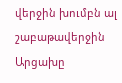վերջին խումբն ալ շաբաթավերջին Արցախը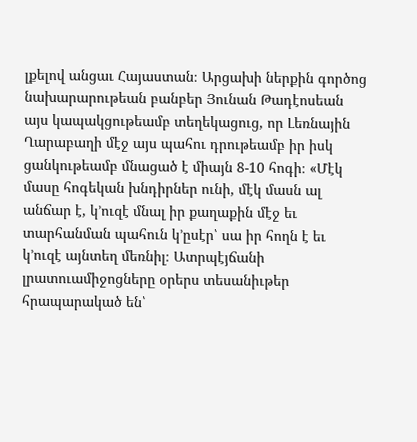լքելով անցաւ Հայաստան։ Արցախի ներքին գործոց նախարարութեան բանբեր Յունան Թադէոսեան այս կապակցութեամբ տեղեկացուց, որ Լեռնային Ղարաբաղի մէջ այս պահու դրութեամբ իր իսկ ցանկութեամբ մնացած է միայն 8-10 հոգի։ «Մէկ մասը հոգեկան խնդիրներ ունի, մէկ մասն ալ անճար է, կ՚ուզէ մնալ իր քաղաքին մէջ եւ տարհանման պահուն կ՚ըսէր՝ սա իր հողն է եւ կ՚ուզէ այնտեղ մեռնիլ։ Ատրպէյճանի լրատուամիջոցները օրերս տեսանիւթեր հրապարակած են՝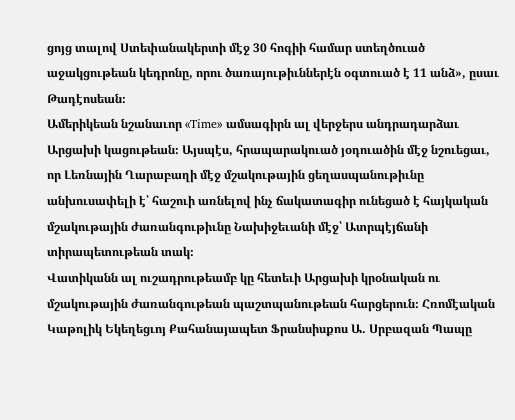ցոյց տալով Ստեփանակերտի մէջ 30 հոգիի համար ստեղծուած աջակցութեան կեդրոնը, որու ծառայութիւններէն օգտուած է 11 անձ», ըսաւ Թադէոսեան։
Ամերիկեան նշանաւոր «Time» ամսագիրն ալ վերջերս անդրադարձաւ Արցախի կացութեան։ Այսպէս, հրապարակուած յօդուածին մէջ նշուեցաւ, որ Լեռնային Ղարաբաղի մէջ մշակութային ցեղասպանութիւնը անխուսափելի է՝ հաշուի առնելով ինչ ճակատագիր ունեցած է հայկական մշակութային ժառանգութիւնը Նախիջեւանի մէջ՝ Ատրպէյճանի տիրապետութեան տակ։
Վատիկանն ալ ուշադրութեամբ կը հետեւի Արցախի կրօնական ու մշակութային ժառանգութեան պաշտպանութեան հարցերուն։ Հռոմէական Կաթոլիկ Եկեղեցւոյ Քահանայապետ Ֆրանսիսքոս Ա. Սրբազան Պապը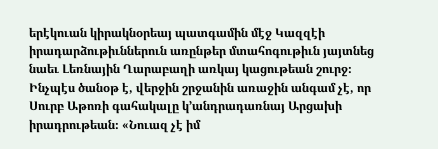երէկուան կիրակնօրեայ պատգամին մէջ Կազզէի իրադարձութիւններուն առընթեր մտահոգութիւն յայտնեց նաեւ Լեռնային Ղարաբաղի առկայ կացութեան շուրջ։ Ինչպէս ծանօթ է, վերջին շրջանին առաջին անգամ չէ, որ Սուրբ Աթոռի գահակալը կ՚անդրադառնայ Արցախի իրադրութեան։ «Նուազ չէ իմ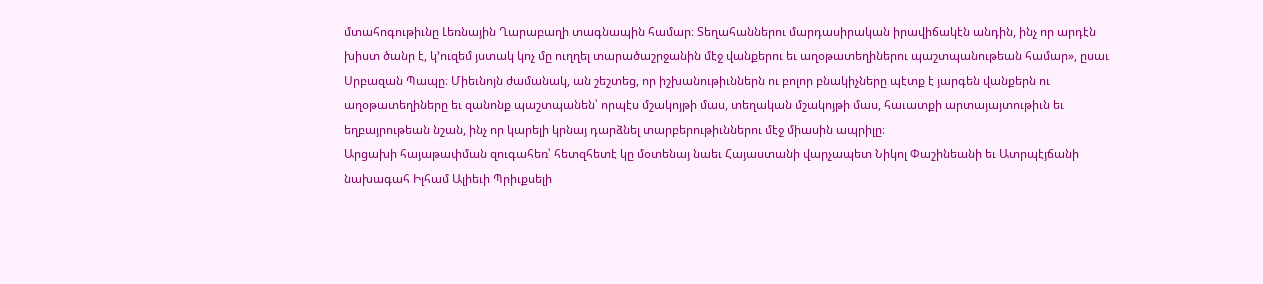մտահոգութիւնը Լեռնային Ղարաբաղի տագնապին համար։ Տեղահաններու մարդասիրական իրավիճակէն անդին, ինչ որ արդէն խիստ ծանր է, կ՚ուզեմ յստակ կոչ մը ուղղել տարածաշրջանին մէջ վանքերու եւ աղօթատեղիներու պաշտպանութեան համար», ըսաւ Սրբազան Պապը։ Միեւնոյն ժամանակ, ան շեշտեց, որ իշխանութիւններն ու բոլոր բնակիչները պէտք է յարգեն վանքերն ու աղօթատեղիները եւ զանոնք պաշտպանեն՝ որպէս մշակոյթի մաս, տեղական մշակոյթի մաս, հաւատքի արտայայտութիւն եւ եղբայրութեան նշան, ինչ որ կարելի կրնայ դարձնել տարբերութիւններու մէջ միասին ապրիլը։
Արցախի հայաթափման զուգահեռ՝ հետզհետէ կը մօտենայ նաեւ Հայաստանի վարչապետ Նիկոլ Փաշինեանի եւ Ատրպէյճանի նախագահ Իլհամ Ալիեւի Պրիւքսելի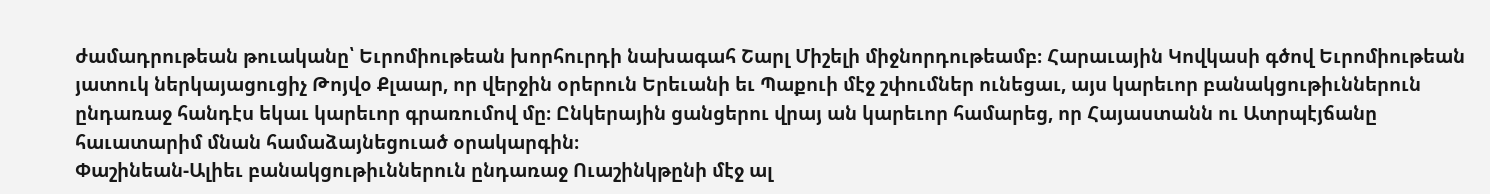ժամադրութեան թուականը՝ Եւրոմիութեան խորհուրդի նախագահ Շարլ Միշելի միջնորդութեամբ։ Հարաւային Կովկասի գծով Եւրոմիութեան յատուկ ներկայացուցիչ Թոյվօ Քլաար, որ վերջին օրերուն Երեւանի եւ Պաքուի մէջ շփումներ ունեցաւ, այս կարեւոր բանակցութիւններուն ընդառաջ հանդէս եկաւ կարեւոր գրառումով մը։ Ընկերային ցանցերու վրայ ան կարեւոր համարեց, որ Հայաստանն ու Ատրպէյճանը հաւատարիմ մնան համաձայնեցուած օրակարգին։
Փաշինեան-Ալիեւ բանակցութիւններուն ընդառաջ Ուաշինկթընի մէջ ալ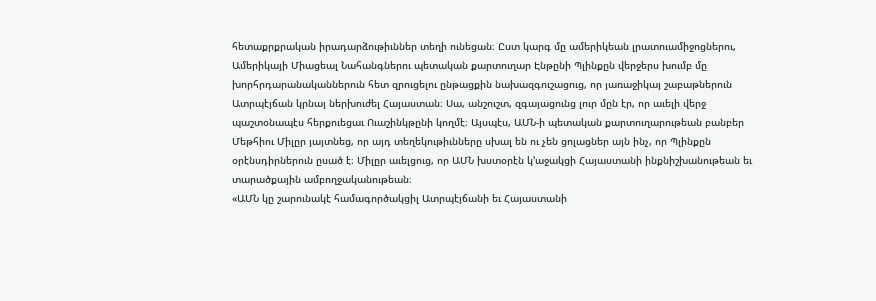հետաքրքրական իրադարձութիւններ տեղի ունեցան։ Ըստ կարգ մը ամերիկեան լրատուամիջոցներու, Ամերիկայի Միացեալ Նահանգներու պետական քարտուղար Էնթընի Պլինքըն վերջերս խումբ մը խորհրդարանականներուն հետ զրուցելու ընթացքին նախազգուշացուց, որ յառաջիկայ շաբաթներուն Ատրպէյճան կրնայ ներխուժել Հայաստան։ Սա, անշուշտ, զգայացունց լուր մըն էր, որ աւելի վերջ պաշտօնապէս հերքուեցաւ Ուաշինկթընի կողմէ։ Այսպէս, ԱՄՆ-ի պետական քարտուղարութեան բանբեր Մեթհիու Միլըր յայտնեց, որ այդ տեղեկութիւնները սխալ են ու չեն ցոլացներ այն ինչ, որ Պլինքըն օրէնսդիրներուն ըսած է։ Միլըր աւելցուց, որ ԱՄՆ խստօրէն կ՚աջակցի Հայաստանի ինքնիշխանութեան եւ տարածքային ամբողջականութեան։
«ԱՄՆ կը շարունակէ համագործակցիլ Ատրպէյճանի եւ Հայաստանի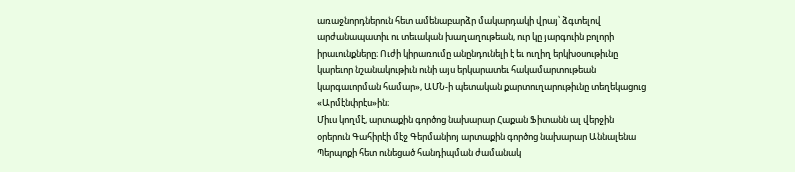առաջնորդներուն հետ ամենաբարձր մակարդակի վրայ՝ ձգտելով արժանապատիւ ու տեւական խաղաղութեան, ուր կը յարգուին բոլորի իրաւունքները։ Ուժի կիրառումը անընդունելի է եւ ուղիղ երկխօսութիւնը կարեւոր նշանակութիւն ունի այս երկարատեւ հակամարտութեան կարգաւորման համար», ԱՄՆ-ի պետական քարտուղարութիւնը տեղեկացուց «Արմէնփրէս»ին։
Միւս կողմէ, արտաքին գործոց նախարար Հաքան Ֆիտանն ալ վերջին օրերուն Գահիրէի մէջ Գերմանիոյ արտաքին գործոց նախարար Աննալենա Պերպոքի հետ ունեցած հանդիպման ժամանակ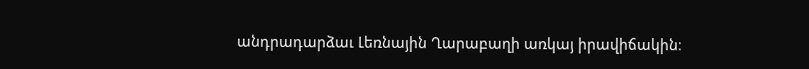անդրադարձաւ Լեռնային Ղարաբաղի առկայ իրավիճակին։